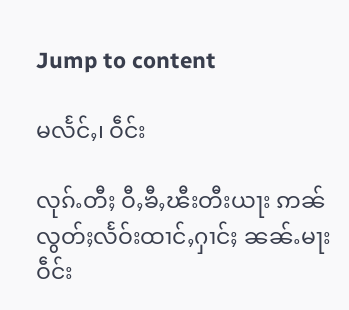Jump to content

မလႅင်ႇ၊ ဝဵင်း

လုၵ်ႉတီႈ ဝီႇၶီႇၽီးတီးယႃး ဢၼ်လွတ်ႈလႅဝ်းထၢင်ႇႁၢင်ႈ ၼၼ်ႉမႃး
ဝဵင်း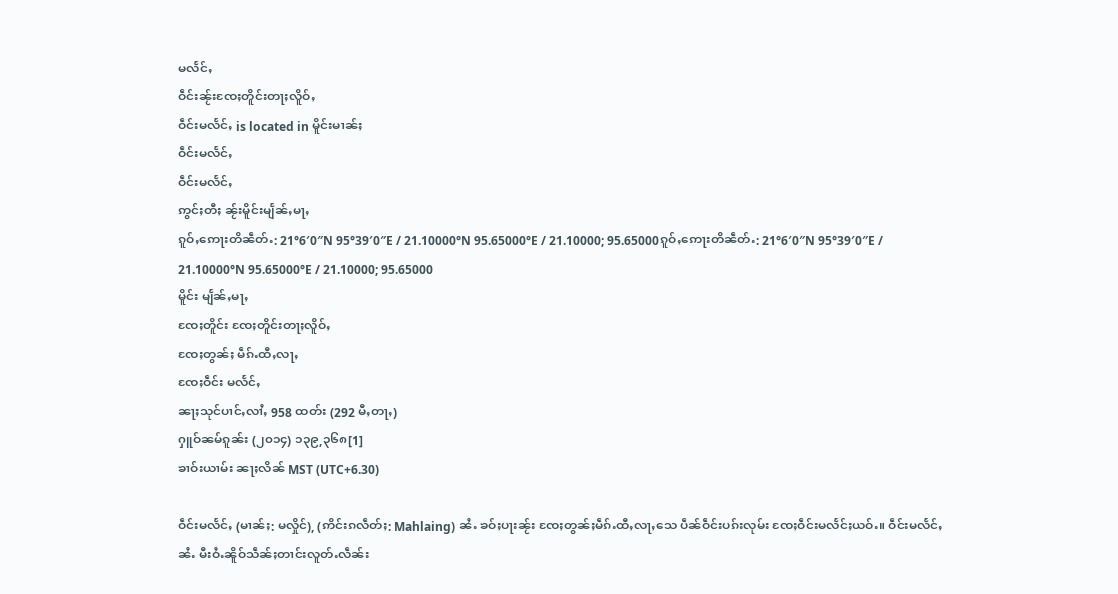မလႅင်ႇ
ဝဵင်းၼႂ်းၸႄႈတိူင်းတႃႈလိူဝ်ႇ
ဝဵင်းမလႅင်ႇ is located in မိူင်းမၢၼ်ႈ
ဝဵင်းမလႅင်ႇ
ဝဵင်းမလႅင်ႇ
ဢွင်ႈတီႈ ၼႂ်းမိူင်းမျႅၼ်ႇမႃႇ
ၵူဝ်ႇဢေႃးတိၼဵတ်ႉ: 21°6′0″N 95°39′0″E / 21.10000°N 95.65000°E / 21.10000; 95.65000ၵူဝ်ႇဢေႃးတိၼဵတ်ႉ: 21°6′0″N 95°39′0″E / 21.10000°N 95.65000°E / 21.10000; 95.65000
မိူင်း မျႅၼ်ႇမႃႇ
ၸႄႈတိူင်း ၸႄႈတိူင်းတႃႈလိူဝ်ႇ
ၸႄႈတွၼ်ႈ မဵၵ်ႉထီႇလႃႇ
ၸႄႈဝဵင်း မလႅင်ႇ
ၼႃႈသုင်ပၢင်ႇလၢႆႇ 958 ထတ်း (292 မီႇတႃႇ)
ႁူဝ်ၼမ်ၵူၼ်း (၂၀၁၄) ၁၃၉,၃၆၈[1]
ၶၢဝ်းယၢမ်း ၼႃႈလိၼ် MST (UTC+6.30)

ဝဵင်းမလႅင်ႇ (မၢၼ်ႈ: မလှိုင်), (ဢိင်းၵလဵတ်ႈ: Mahlaing) ၼႆႉ ၶဝ်ႈပႃးၼႂ်း ၸႄႈတွၼ်ႈမဵၵ်ႉထီႇလႃႇသေ ပဵၼ်ဝဵင်းပၵ်းလုမ်း ၸႄႈဝဵင်းမလႅင်ႈယဝ်ႉ။ ဝဵင်းမလႅင်ႇၼႆႉ မီးဝႆႉၼိူဝ်သဵၼ်ႈတၢင်းလူတ်ႉလဵၼ်း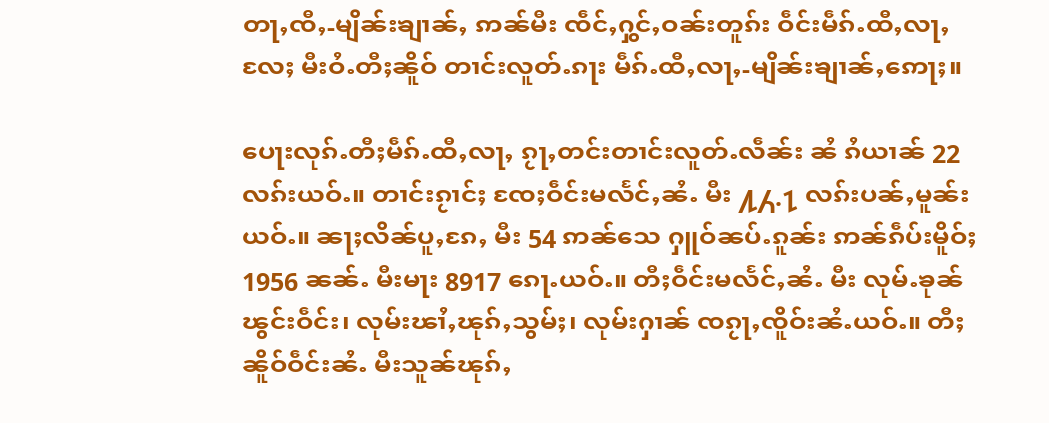တႃႇၸီႇ-မျိၼ်းၶျၢၼ်ႇ ဢၼ်မီး ၸဵင်ႇႁွင်ႇဝၼ်းတူၵ်း ဝဵင်းမဵၵ်ႉထီႇလႃႇ လႄႈ မီးဝႆႉတီႈၼိူဝ် တၢင်းလူတ်ႉၵႃး မဵၵ်ႉထီႇလႃႇ-မျိၼ်းၶျၢၼ်ႇဢေႃႈ။

ပေႃးလုၵ်ႉတီႈမဵၵ်ႉထီႇလႃႇ ၵႂႃႇတင်းတၢင်းလူတ်ႉလဵၼ်း ၼႆ ၵႆယၢၼ် 22 လၵ်းယဝ်ႉ။ တၢင်းၵႂၢင်ႈ ၸႄႈဝဵင်းမလႅင်ႇၼႆႉ မီး ႔႓.႑ လၵ်းပၼ်ႇမူၼ်းယဝ်ႉ။ ၼႃႈလိၼ်ပူႇၵႄႇ မီး 54 ဢၼ်သေ ႁူဝ်ၼပ်ႉၵူၼ်း ဢၼ်ၵဵပ်းမိူဝ်ႈ 1956 ၼၼ်ႉ မီးမႃး 8917 ၵေႃႉယဝ်ႉ။ တီႈဝဵင်းမလႅင်ႇၼႆႉ မီး လုမ်ႉၶုၼ်ၽွင်းဝဵင်း၊ လုမ်းၽၢႆႇၽုၵ်ႇသွမ်ႈ၊ လုမ်းႁၢၼ် ၸၵႂႃႇၸိူဝ်းၼႆႉယဝ်ႉ။ တီႈၼိူဝ်ဝဵင်းၼႆႉ မီးသူၼ်ၽုၵ်ႇ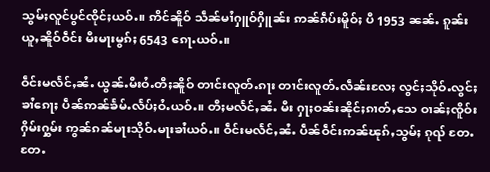သွမ်ႈလူင်ပွင်ၸိုင်ႈယဝ်ႉ။ ဢိင်ၼိူဝ် သဵၼ်မၢႆႁူဝ်ႁိူၼ်း ဢၼ်ၵဵပ်းမိူဝ်ႈ ပီ 1953 ၼၼ်ႉ ၵူၼ်းယူႇၼိူဝ်ဝဵင်း မီးမႃးမွၵ်ႈ 6543 ၵေႃႉယဝ်ႉ။

ဝဵင်းမလႅင်ႇၼႆႉ ယွၼ်ႉမီးဝႆႉတီႈၼိူဝ် တၢင်းလူတ်ႉၵႃး တၢင်းလူတ်ႉလဵၼ်းလႄႈ လွင်ႈသိုဝ်ႉလွင်ႈၶၢႆၵေႃႈ ပဵၼ်ဢၼ်ၶႅမ်ႉလႅပ်ႈဝႆႉယဝ်ႉ။ တီႈမလႅင်ႇၼႆႉ မီး ႁႃႈဝၼ်းၼိုင်ႈၵၢတ်ႇသေ ဝၢၼ်ႈၸိူဝ်းႁိမ်းႁွမ်း ဢွၼ်ၵၼ်မႃးသိုဝ်ႉမႃးၶၢႆယဝ်ႉ။ ဝဵင်းမလႅင်ႇၼႆႉ ပဵၼ်ဝဵင်းဢၼ်ၽုၵ်ႇသွမ်ႈ ၵုၺ် တႄႉတႄႉ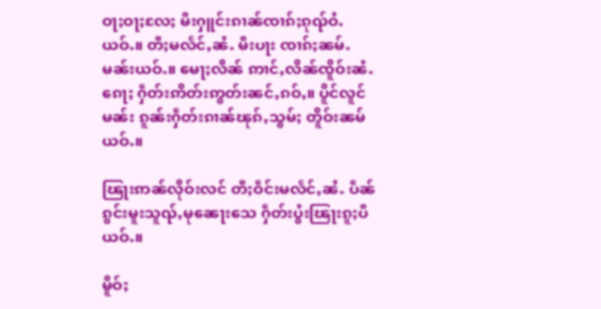ဝႃႈဝႃႈလႄႈ မီးႁူင်းၵၢၼ်ၸၢၵ်ႈၵုၺ်ဝႆႉယဝ်ႉ။ တီႈမလႅင်ႇၼႆႉ မီးပႃး ၸၢၵ်ႈၼမ်ႉမၼ်းယဝ်ႉ။ မေႃႈလိၼ် ဢၢင်ႇလိၼ်ၸိူဝ်းၼႆႉၵေႃႈ ႁဵတ်းဢိတ်းဢွတ်းၼင်ႇၵဝ်ႇ။ ပိူင်လူင်မၼ်း ၵူၼ်းႁဵတ်းၵၢၼ်ၽုၵ်ႇသွမ်ႈ တိူဝ်းၼမ်ယဝ်ႉ။

ၽြႃးဢၼ်လိုဝ်းလင် တီႈဝဵင်းမလႅင်ႇၼႆႉ ပဵၼ် ၵွင်းမူးသူၺ်ႇမုၼေႃးသေ ႁဵတ်းပွႆးၽြႃးၵူႈပီယဝ်ႉ။

မိူဝ်ႈ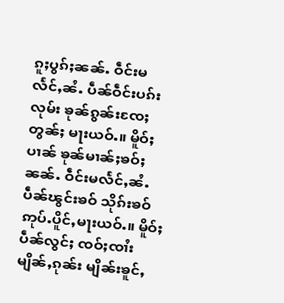ၵူႈပွၵ်ႈၼၼ်ႉ ဝဵင်းမလႅင်ႇၼႆႉ ပဵၼ်ဝဵင်းပၵ်းလုမ်း ၶုၼ်ၵွၼ်းၸႄႈတွၼ်ႈ မႃးယဝ်ႉ။ မိူဝ်ႈပၢၼ် ၶုၼ်မၢၼ်ႈၶဝ်ႈၼၼ်ႉ ဝဵင်းမလႅင်ႇၼႆႉ ပဵၼ်ၽွင်းၶဝ် သိုၵ်းၶဝ် ဢုပ်ႉပိူင်ႇမႃးယဝ်ႉ။ မိူဝ်ႈပဵၼ်လွင်ႈ ၸဝ်ႈၸၢႆး မျိၼ်ႇၵုၼ်း မျိၼ်းၶူင်ႇ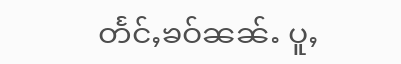တႅင်ႇၶဝ်ၼၼ်ႉ ပူႇ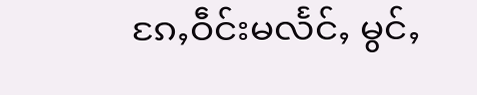ၵႄႇဝဵင်းမလႅင်ႇ မွင်ႇ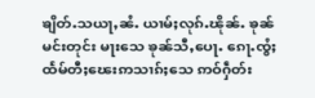ၶျိတ်ႉသယႃႇၼႆႉ ယၢမ်ႈလုၵ်ႉၽိုၼ်ႉ ၶုၼ်မင်းတုင်း မႃးသေ ၶုၼ်သီႇပေႃႉ ၵေႃႉၸွႆႈထႅမ်တီႈၽေးဢသၢၵ်ႈသေ ဢဝ်ႁဵတ်း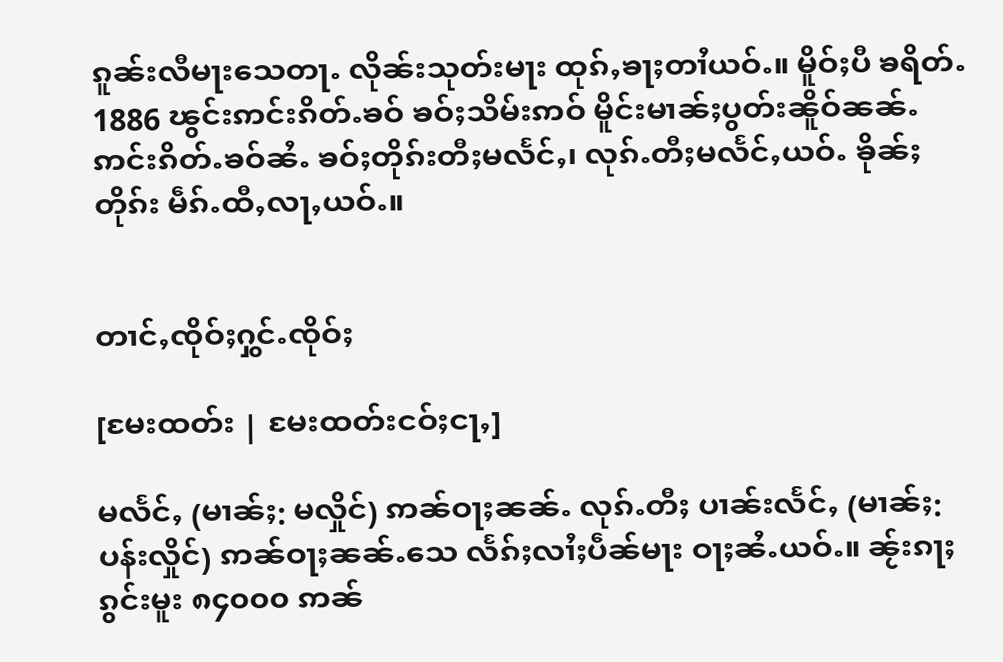ၵူၼ်းလီမႃးသေတႃႉ လိုၼ်းသုတ်းမႃး ထုၵ်ႇၶႃႈတၢႆယဝ်ႉ။ မိူဝ်ႈပီ ၶရိတ်ႉ 1886 ၽွင်းဢင်းၵိတ်ႉၶဝ် ၶဝ်ႈသိမ်းဢဝ် မိူင်းမၢၼ်ႈပွတ်းၼိူဝ်ၼၼ်ႉ ဢင်းၵိတ်ႉၶဝ်ၼႆႉ ၶဝ်ႈတိုၵ်းတီႈမလႅင်ႇ၊ လုၵ်ႉတီႈမလႅင်ႇယဝ်ႉ ၶိုၼ်ႈတိုၵ်း မဵၵ်ႉထီႇလႃႇယဝ်ႉ။


တၢင်ႇၸိုဝ်ႈႁွင်ႉၸိုဝ်ႈ

[မႄးထတ်း | မႄးထတ်းငဝ်ႈငႃႇ]

မလႅင်ႇ (မၢၼ်ႈ: မလှိုင်) ဢၼ်ဝႃႈၼၼ်ႉ လုၵ်ႉတီႈ ပၢၼ်းလႅင်ႇ (မၢၼ်ႈ: ပန်းလှိုင်) ဢၼ်ဝႃႈၼၼ်ႉသေ လႅၵ်ႈလၢႆႈပဵၼ်မႃး ဝႃႈၼႆႉယဝ်ႉ။ ၼႂ်းၵႃႈ ၵွင်းမူး ၈၄၀၀၀ ဢၼ်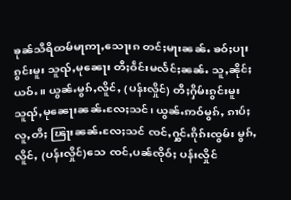ၶုၼ်သီရိထမ်မႃဢႃႇသေႃးၵ တင်ႈမႃးၼၼ်ႉ ၶဝ်ႈပႃးၵွင်းမူး သူၺ်ႇမုၼေႃး တီႈဝဵင်းမလႅင်ႈၼၼ်ႉ သူႇၼိုင်ႈယဝ်ႉ။ ယွၼ်ႉမွၵ်ႇလိူင်ႇ (ပန်းလှိုင်) တီႈႁိမ်းၵွင်းမူး သူၺ်ႇမုၼေႃးၼၼ်ႉလႄႈသင်၊ ယွၼ်ႉဢဝ်မွၵ်ႇ ၵၢပ်ႈလူႇတီႈ ၽြႃးၼၼ်ႉလႄႈသင် ၸင်ႇႁွင်ႉၵိုၵ်းၸွမ်း မွၵ်ႇလိူင်ႇ (ပန်းလှိုင်)သေ ၸင်ႇပၼ်ၸိုဝ်ႈ ပန်းလှိုင်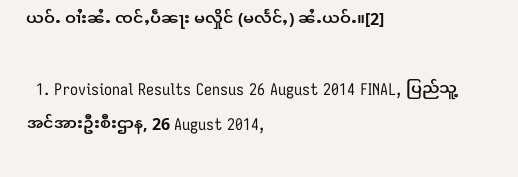ယဝ်ႉ ဝၢႆးၼႆႉ ၸင်ႇပဵၼႃး မလှိုင် (မလႅင်ႇ) ၼႆႉယဝ်ႉ။[2]

  1. Provisional Results Census 26 August 2014 FINAL, ပြည်သူ့အင်အားဦးစီးဌာန, 26 August 2014,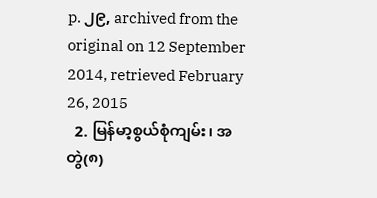p. ၂၉, archived from the original on 12 September 2014, retrieved February 26, 2015
  2. မြန်မာ့စွယ်စုံကျမ်း၊ အတွဲ(၈)